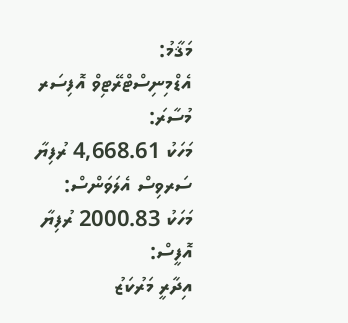މަޤާމު:
އެޑްމިނިސްޓްރޭޓިވް އޮފިސަރ
މުސާރަ:
މަހަކު 4,668.61 ރުފިޔާ
ސަރވިސް އެލަވަންސް:
މަހަކު 2000.83 ރުފިޔާ
އޮފީސް:
އިދާރީ މަރުކަޒު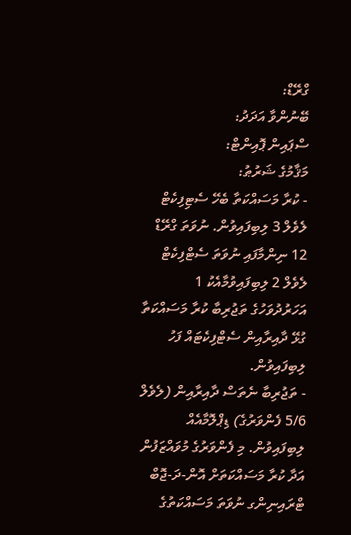ގްރޭޑް:
ބޭނުންވާ އަދަދު:
ސްޕައިން ޕޮއިންޓް:
މަޤާމުގެ ޝަރުޠު:
- ކުރާ މަސައްކަތާ ބެހޭ ސެޓިފިކެޓް ލެވެލް 3 ލިބިފައިވުން. ނުވަތަ ގްރޭޑް 12 ނިންމާފައި ނުވަތަ ސެޓްފިކެޓް ލެވެލް 2 ލިބިފައިވުމާއެކު 1 އަހަރުދުވަހުގެ ތަޖުރިބާ ކުރާ މަސައްކަތާ ގުޅޭ ދާއިރާއިން ސެޓްފިކެޓައް ފަހު ލިބިފައިވުން.
- ތަޖުރިބާ ނެތަސް ދާއިރާއިން (ލެވެލް 5/6 ފެންވަރުގެ) ޑިޕްލޮމާއެއް ލިބިފައިވުން. މި ފެންވަރުގެ މުވައްޒަފުން އަދާ ކުރާ މަސައްކަތަށް އޮން-ދަ-ޖޮބް ޓްރައިނިންގ ނުވަތަ މަސައްކަތުގެ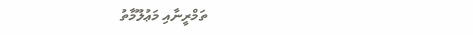ތަމްރީނާއި މަޢުލޫމާތު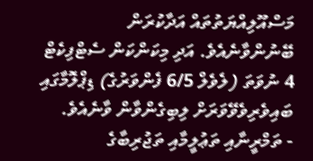މަސްއޫލިއްޔަތުތައް އަދާކުރަން ބޭނުންވާނެއެވެ. އަދި މިކަންކަން ސެޓްފިކެޓް 4 ނުވަތަ (ލެވެލް 6/5 ފެންވަރުގެ) ޑިޕްލޮމާގައި ބައިވެރިވެވޭވަރަށް ލިބިގެންވާން ވާނެއެވެ.
- ތަމްރީނާއި ތަޢުލީމާއި ތަޖުރިބާގެ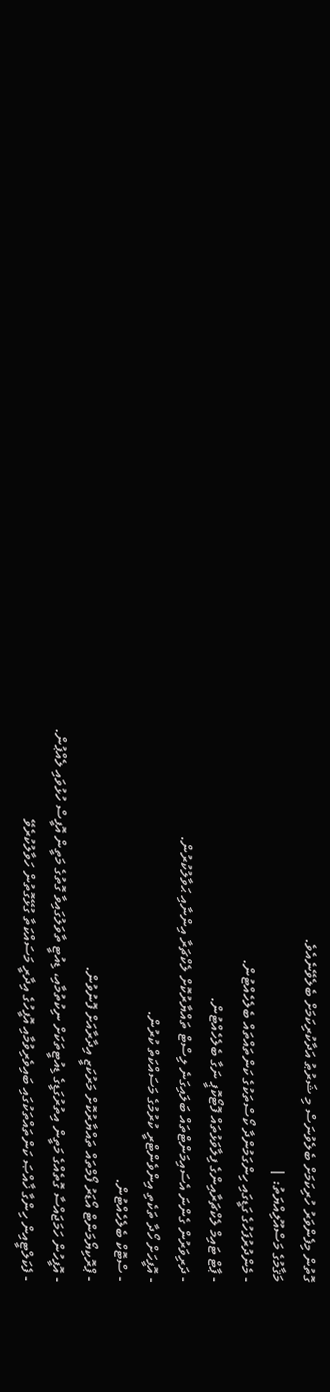ގޮތުން މިފެންވަރު ހުރިކަމަށް ބެލެވުނަސް މި ޝަރުޠު އަދާކުރިކަމަށް ބެލެވޭނެއެވެ.
މަޤާމުގެ މަސްއޫލިއްޔަތު: |
- މެންދުރުފަހުގެ ގަޑީގައި ހިންގަމުންދާ ކޯސްތަކުގެ ކަންތައްތައް ބެލެހެއްޓުން.
- ޕާޓް ޓައިމް ލެކްޗަރާއިންގެ ފިލާވަޅުތައް ފޮޓޯކޮޕީ ނަގާ ބެލެހެއްޓުން.
- ދަރިވަރުން ގެންނަ އެސައިމަންޓްތައް ބަލައިގަނެ ލިސްޓް ތައްޔާރުކޮށް ލެކްޗަރާ އިންނާއި ޙަވާލުކުރުން.
- އޮފީހަށް ހޯދާ ތަކެތި އިންވެންޓްރީ ކުރުމުގެ މަސައްކަތް ކުރުން.
- ސްޓޮކް ބެލެހެއްޓުން.
- ޕްރޮކިޔޯމަންޓް އޯޑަރު ފޯމްތައް ތައްޔާރުކޮށް މަރުކަޒީ އިދާރާއަށް ފޮނުވުން.
- އޮފީހުން ހަމަޖައްސާ ގޮތެއްގެ މަތީން އިތުރުގަޑީގެ ޑިއުޓީތަކަށް ނިކުތުމާއި، ޑިއުޓީ ތާވަލުގައިވާ ގޮތުގެ މަތީން އޮފީސް ހުޅުވައި ލެއްޕުން.
- ފެކަލްޓީއިން ހިންގާ ޚާއްޞަ ކަންތައްތަކުގައި ބައިވެރިވުމާއި އޮފީހުގެ އިދާރީ މަސައްކަތާ ގުޅޭގޮތުން ހަވާލުކުރެވޭ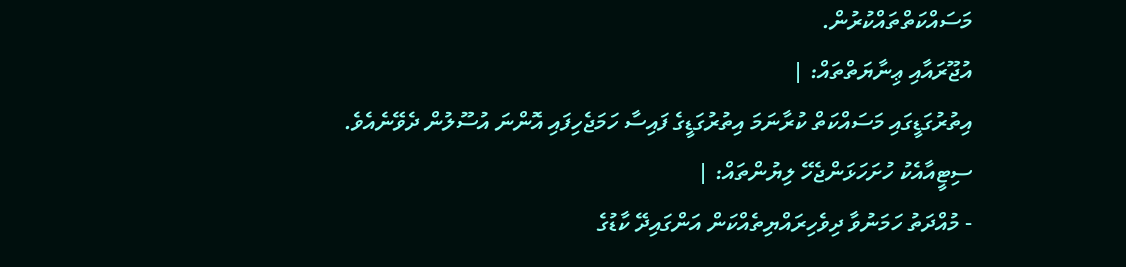މަސައްކަތްތައްކުރުން.
އުޖޫރައާއި ޢިނާޔަތްތައް: |
އިތުރުގަޑީގައި މަސައްކަތް ކުރާނަމަ އިތުރުގަޑީގެ ފައިސާ ހަމަޖެހިފައި އޮންނަ އުސޫލުން ދެވޭނެއެވެ.
ސިޓީއާއެކު ހުށަހަޅަންޖެހޭ ލިޔުންތައް: |
- މުއްދަތު ހަމަނުވާ ދިވެހިރައްޔިތެއްކަން އަންގައިދޭ ކާޑުގެ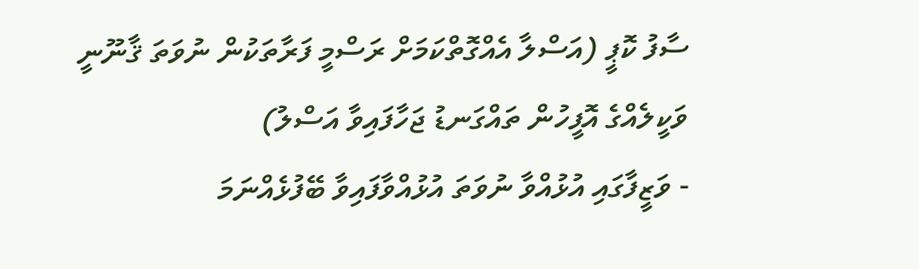ސާފު ކޮޕީ (އަސްލާ އެއްގޮތްކަމަށް ރަސްމީ ފަރާތަކުން ނުވަތަ ޤާނޫނީ ވަކީލެއްގެ އޮފީހުން ތައްގަނޑު ޖަހާފައިވާ އަސްލު)
- ވަޒީފާގައި އުޅުއްވާ ނުވަތަ އުޅުއްވާފައިވާ ބޭފުޅެއްނަމަ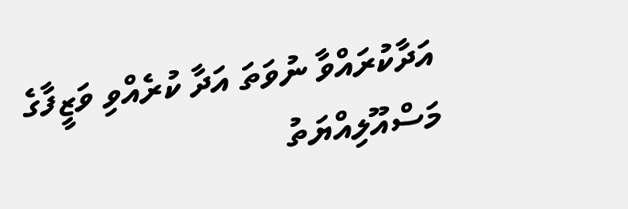އަދާކުރައްވާ ނުވަތަ އަދާ ކުރެއްވި ވަޒީފާގެ މަސްއޫލިއްޔަތު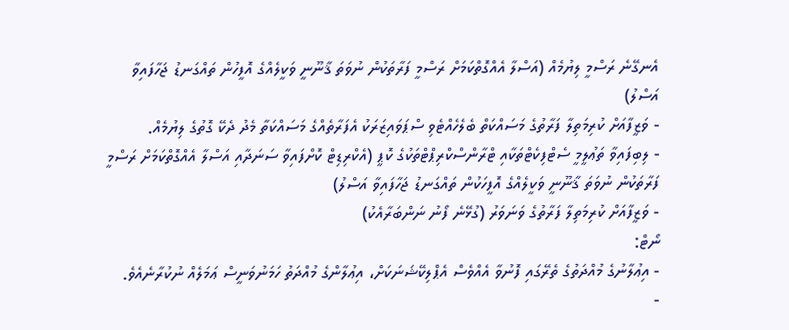އެނގޭނެ ރަސްމީ ލިޔުމެއް (އަސްލާ އެއްގޮތްކަމަށް ރަސްމީ ފަރާތަކުން ނުވަތަ ޤާނޫނީ ވަކީލެއްގެ އޮފީހުން ތައްގަނޑު ޖަހާފައިވާ އަސްލު)
- ވަޒީފާއަށް ކުރިމަތިލާ ފަރާތުގެ މަސައްކަތް ބެލެހެއްޓެވި ސްޕަވައިޒަރަކު އެފަރާތެއްގެ މަސައްކަތާ މެދު ދެކޭ ގޮތުގެ ލިޔުމެއް.
- ލިބިފައިވާ ތަޢުލީމީ ސެޓްފިކެޓްތަކާއި ޓްރާންސްކްރިޕްޓްތަކުގެ ކޮޕީ (އެކްރިޑިޓް ކޮށްފައިވާ ސަނަދާއި އަސްލާ އެއްގޮތްކަމަށް ރަސްމީ ފަރާތަކުން ނުވަތަ ޤާނޫނީ ވަކީލެއްގެ އޮފީހަކުން ތައްގަނޑު ޖަހާފައިވާ އަސްލު)
- ވަޒީފާއަށް ކުރިމަތިލާ ފަރާތުގެ ވަނަވަރު (ގުޅޭނެ ފޯނު ނަންބަރާއެކު)
ނޯޓް:
- އިޢުލާނުގެ މުއްދަތުގެ ތެރޭގައި ފޮނުވާ އެއްވެސް އެޕްލިކޭޝަނަކަށް، އިޢުލާންގެ މުއްދަތު ހަމަނުވަނީސް ޢަމަލެއް ނުކުރާނެއެވެ.
-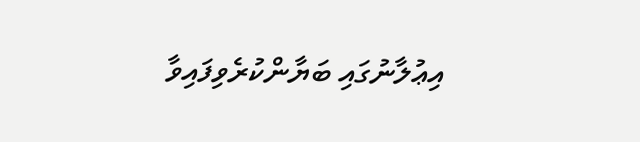އިޢުލާނުގައި ބަޔާންކުރެވިފައިވާ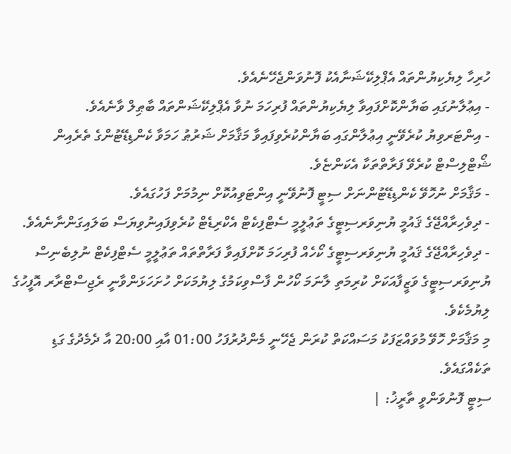ހުރިހާ ލިޔެކިޔުންތައް އެޕްލިކޭޝަނާއެކު ފޮނުވަންޖެހޭނެއެވެ.
- އިޢުލާނުގައި ބަޔާންކޮށްފައިވާ ލިޔެކިޔުންތައް ފުރިހަމަ ނުވާ އެޕްލިކޭޝަންތައް ބާޠިލް ވާނެއެވެ.
- އިންޓަރވިޔު ކުރެވޭނީ އިޢުލާންގައި ބަޔާންކުރެވިފައިވާ މަޤާމަށް ޝަރުޠު ހަމަވާ ކެންޑިޑޭޓުންގެ ތެރެއިން ޝޯޓްލިސްޓް ކުރެވޭ ފަރާތްތަކާ އެކަންޏެވެ.
- މަޤާމަށް ނުހޮވޭ ކެންޑިޑޭޓުންނަށް ސިޓީ ފޮނުވޭނީ އިންޓަވިއުކޮށް ނިމުމަށް ފަހުގައެވެ.
- ދިވެހިރާއްޖޭގެ ޤައުމީ ޔުނިވަރސިޓީގެ ތަޢުލީމީ ސެޓްފިކެޓް އެކްރިޑެޓް ކުރެވިފައިނުވިޔަސް ބަލައިގަންނާނެއެވެ.
- ދިވެހިރާއްޖޭގެ ޤައުމީ ޔުނިވަރސިޓީގެ ކޯހެއް ފުރިހަމަ ކޮށްފައިވާ ފަރާތްތައް ތަޢުލީމީ ސެޓްފިކެޓް ނުލިބެނިސް ޔުނިވަރސިޓީގެ ވަޒީފާއަކަށް ކުރިމަތި ލާނަމަ ކޯހުން ފާސްވިކަމުގެ ލިޔުމަކަށް ހުށަހަޅަންވާނީ ރެޖިސްޓްރާރ އޮފީހުގެ ލިޔުމެކެވެ.
މި މަޤާމަށް ހޮވޭ މުވައްޒަފަކު މަސައްކަތް ކުރަން ޖެހޭނީ މެންދުރުފަހު 01:00 އާއި 20:00 އާ ދެމެދުގެ ގަޑި ތަކެއްގައެވެ.
ސިޓީ ފޮނުވަންވީ ތާރީޚު: |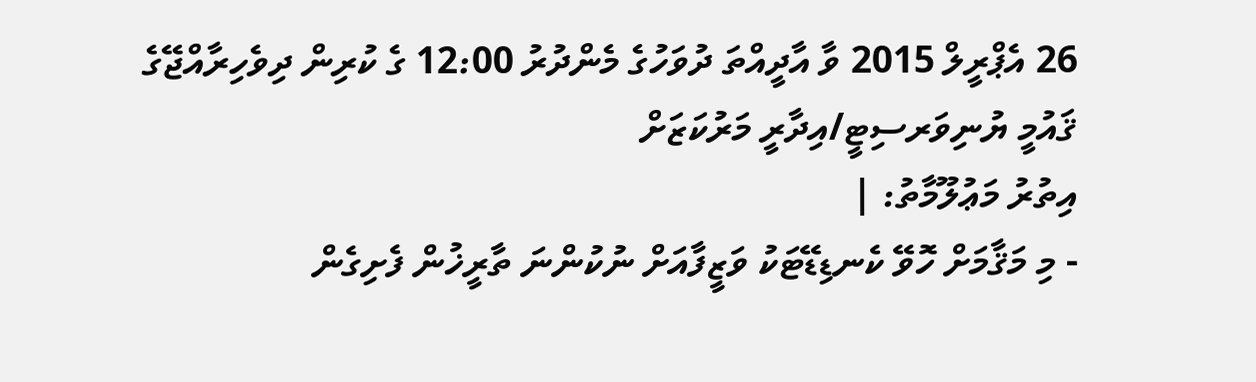26 އެޕްރީލް 2015 ވާ އާދީއްތަ ދުވަހުގެ މެންދުރު 12:00 ގެ ކުރިން ދިވެހިރާއްޖޭގެ ޤައުމީ ޔުނިވަރސިޓީ/އިދާރީ މަރުކަޒަށް
އިތުރު މަޢުލޫމާތު: |
- މި މަޤާމަށް ހޮވޭ ކެނޑިޑޭޓަކު ވަޒީފާއަށް ނުކުންނަ ތާރީޚުން ފެށިގެން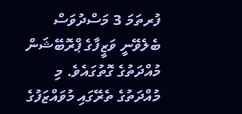ފުރތަމަ 3 މަސްދުވަސް ބެލެވޭނީ ވަޒީފާގެ ޕްރޮބޭޝަން މުއްދަތުގެ ގޮތުގައެވެ. މި މުއްދަތުގެ ތެރޭގައި މުވައްޒަފުގެ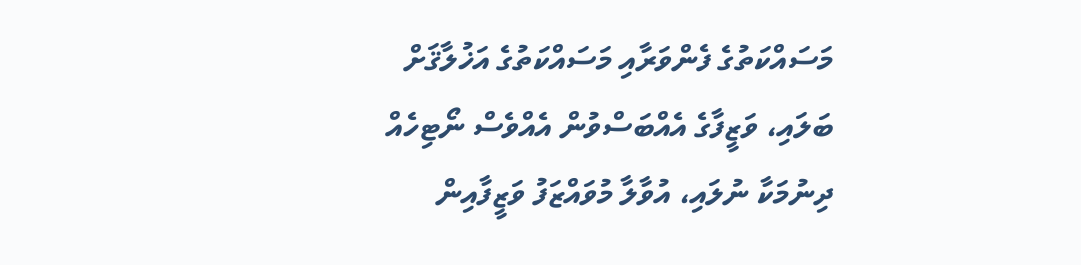މަސައްކަތުގެ ފެންވަރާއި މަސައްކަތުގެ އަޚުލާޤަށް ބަލައި، ވަޒީފާގެ އެއްބަސްވުން އެއްވެސް ނޯޓިހެއް ދިނުމަކާ ނުލައި، އުވާލާ މުވައްޒަފު ވަޒީފާއިން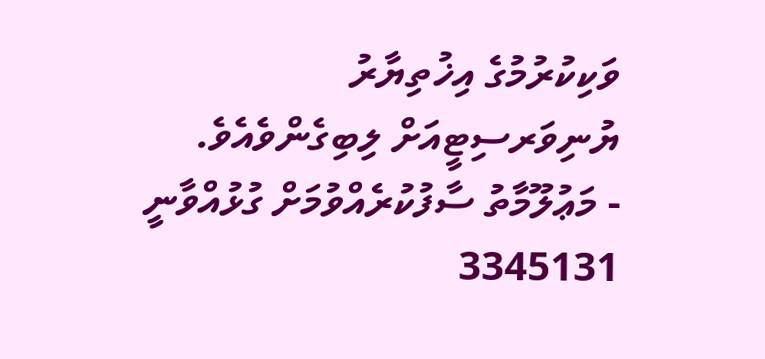ވަކިކުރުމުގެ އިޚުތިޔާރު ޔުނިވަރސިޓީއަށް ލިބިގެންވެއެވެ.
- މަޢުލޫމާތު ސާފުކުރެއްވުމަށް ގުޅުއްވާނީ 3345131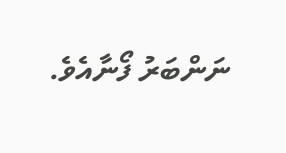ނަންބަރު ފޯނާއެވެ.